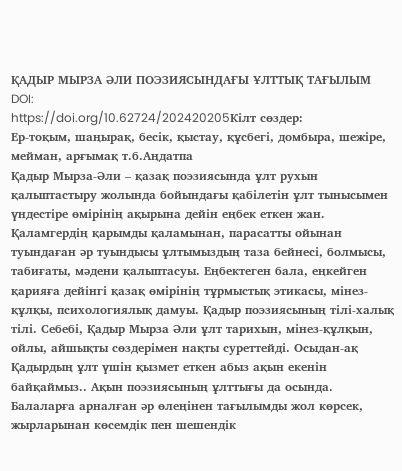ҚАДЫР МЫРЗА ӘЛИ ПОЭЗИЯСЫНДАҒЫ ҰЛТТЫҚ ТАҒЫЛЫМ
DOI:
https://doi.org/10.62724/202420205Кілт сөздер:
Ер-тоқым, шаңырақ, бесік, қыстау, құсбегі, домбыра, шежіре, мейман, арғымақ т.б.Аңдатпа
Қадыр Мырза-Әли – қазақ поэзиясында ұлт рухын қалыптастыру жолында бойындағы қабілетін ұлт тынысымен үндестіре өмірінің ақырына дейін еңбек еткен жан. Қаламгердің қарымды қаламынан, парасатты ойынан туындаған әр туындысы ұлтымыздың таза бейнесі, болмысы, табиғаты, мәдени қалыптасуы. Еңбектеген бала, еңкейген қарияға дейінгі қазақ өмірінің тұрмыстық этикасы, мінез- құлқы, психологиялық дамуы. Қадыр поэзиясының тілі-халық тілі. Себебі, Қадыр Мырза Әли ұлт тарихын, мінез-құлқын, ойлы, айшықты сөздерімен нақты суреттейді. Осыдан-ақ Қадырдың ұлт үшін қызмет еткен абыз ақын екенін байқаймыз.. Ақын поэзиясының ұлттығы да осында. Балаларға арналған әр өлеңінен тағылымды жол көрсек, жырларынан көсемдік пен шешендік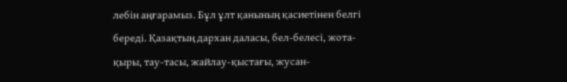лебін аңғарамыз. Бұл ұлт қанының қасиетінен белгі береді. Қазақтың дархан даласы, бел-белесі, жота-қыры, тау-тасы, жайлау-қыстағы, жусан-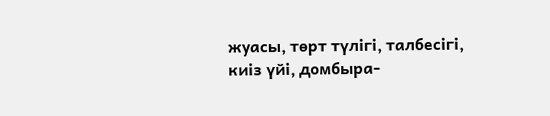жуасы, төрт түлігі, талбесігі, киіз үйі, домбыра-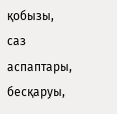қобызы, саз аспаптары, бесқаруы,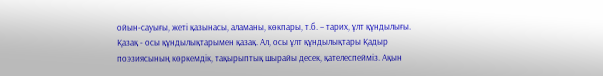ойын-сауығы, жеті қазынасы, аламаны, көкпары, т.б. – тарих, ұлт құндылығы. Қазақ - осы құндылықтарымен қазақ. Ал, осы ұлт құндылықтары Қадыр поэзиясының көркемдік, тақырыптық шырайы десек, қателеспейміз. Ақын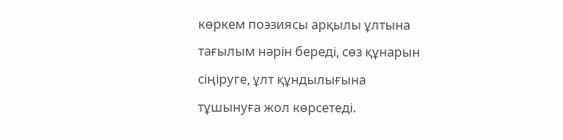көркем поэзиясы арқылы ұлтына тағылым нәрін береді, сөз құнарын сіңіруге, ұлт құндылығына тұшынуға жол көрсетеді.